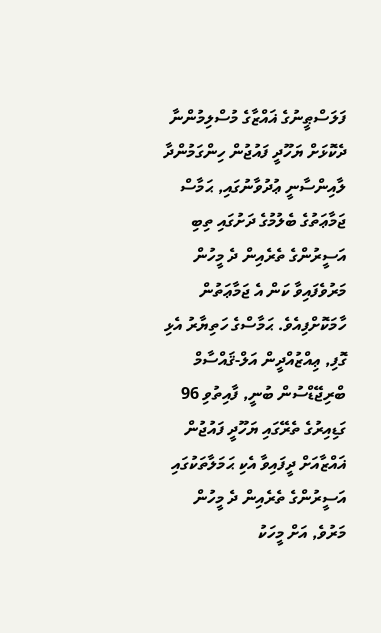ފަލަސްޠީނުގެ ޣައްޒާގެ މުސްލިމުންނާ ދެކޮޅަށް ޔަހޫދީ ފައުޖުން ހިންގަމުންދާ ލާއިންސާނީ ޢުދުވާނުގައި, ޙަމާސް ޖަމާޢަތުގެ ބެލުމުގެ ދަށުގައި ތިބި އަސީރުންގެ ތެރެއިން ދެ މީހުން މަރުވެފައިވާ ކަން އެ ޖަމާޢަތުން ހާމަކޮށްފިއެވެ. ޙަމާސްގެ ހަތިޔާރު އެޅި ގޮފި, ޢިއްޒުއްދީން އަލް-ޤައްސާމް ބްރިޖޭޑްސުން ބުނީ, ފާއިތުވި 96 ގަޑިއިރުގެ ތެރޭގައި ޔަހޫދީ ފައުޖުން ޣައްޒާއަށް ދީފައިވާ އެކި ޙަމަލާތަކުގައި އަސީރުންގެ ތެރެއިން ދެ މީހުން މަރުވެ, އަށް މީހަކު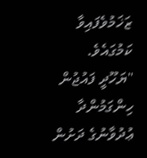ޒަޚަމުވެފައިވާ ކަމުގައެވެ.
"ޔަހޫދީ ފައުޖުން ހިންގަމުންދާ ޢުދުވާނުގެ ދަށުން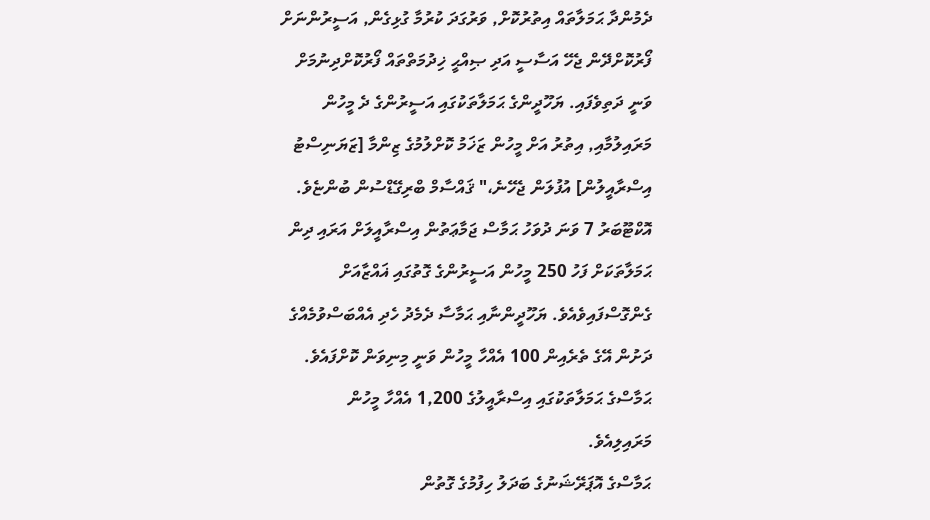ދެމުންދާ ޙަމަލާތައް އިތުރުކޮށް, ވަރުގަދަ ކުރުމާ ގުޅިގެން, އަސީރުންނަށް ފޯރުކޮށްދޭން ޖެހޭ އަސާސީ އަދި ޞިއްޙީ ޚިދުމަތްތައް ފޯރުކޮށްދިނުމަށް ވަނީ ދަތިވެފައި. ޔަހޫދީންގެ ޙަމަލާތަކުގައި އަސީރުންގެ ދެ މީހުން މަރައިލުމާއި, އިތުރު އަށް މީހުން ޒަޚަމު ކޮށްލުމުގެ ޒިންމާ [ޒަޔަނިސްޓު އިސްރާއީލުން] އުފުލަން ޖެހޭނެ،" ޤައްސާމް ބްރިގޭޑްސުން ބުންޏެވެ.
އޮކްޓޫބަރު 7 ވަނަ ދުވަހު ޙަމާސް ޖަމާޢަތުން އިސްރާއީލަށް އަރައި ދިން ޙަމަލާތަކަށް ފަހު 250 މީހުން އަސީރުންގެ ގޮތުގައި ޣައްޒާއަށް ގެންގޮސްފައިވެއެވެ. ޔަހޫދީންނާއި ޙަމާސާ ދެމެދު ހެދި އެއްބަސްވުމެއްގެ ދަށުން އޭގެ ތެރެއިން 100 އެއްހާ މީހުން ވަނީ މިނިވަން ކޮށްފައެވެ. ޙަމާސްގެ ޙަމަލާތަކުގައި އިސްރާއީލުގެ 1,200 އެއްހާ މީހުން މަރައިލިއެވެ.
ޙަމާސްގެ އޮޕަރޭޝަނުގެ ބަދަލު ހިފުމުގެ ގޮތުން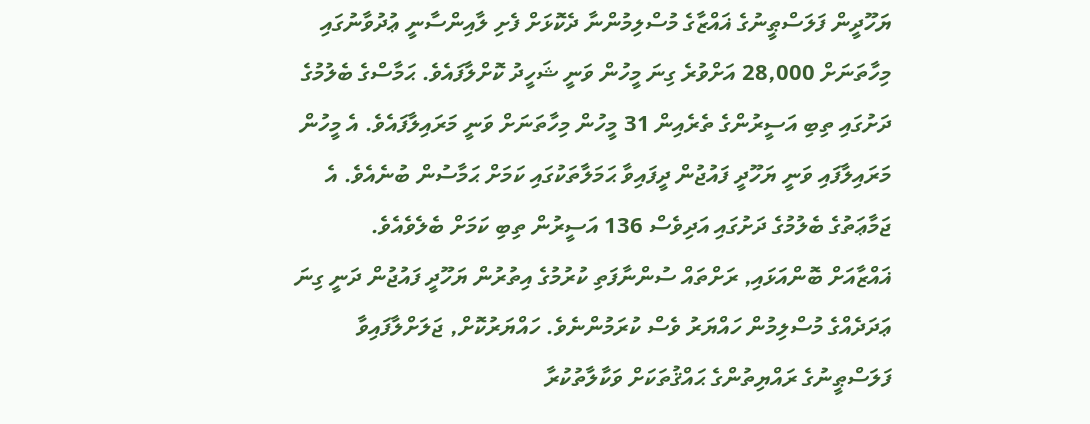ޔަހޫދީން ފަލަސްޠީނުގެ ޣައްޒާގެ މުސްލިމުންނާ ދެކޮޅަށް ފެށި ލާއިންސާނީ ޢުދުވާނުގައި މިހާތަނަށް 28,000 އަށްވުރެ ގިނަ މީހުން ވަނީ ޝަހީދު ކޮށްލާފައެވެ. ޙަމާސްގެ ބެލުމުގެ ދަށުގައި ތިބި އަސީރުންގެ ތެރެއިން 31 މީހުން މިހާތަނަށް ވަނީ މަރައިލާފައެވެ. އެ މީހުން މަރައިލާފައި ވަނީ ޔަހޫދީ ފައުޖުން ދީފައިވާ ޙަމަލާތަކުގައި ކަމަށް ޙަމާސުން ބުނެއެވެ. އެ ޖަމާޢަތުގެ ބެލުމުގެ ދަށުގައި އަދިވެސް 136 އަސީރުން ތިބި ކަމަށް ބެލެވެއެވެ.
ޣައްޒާއަށް ބޮންއަޅައި, ރަށްތައް ސުންނާފަތި ކުރުމުގެ އިތުރުން ޔަހޫދީ ފައުޖުން ދަނީ ގިނަ ޢަދަދެއްގެ މުސްލިމުން ހައްޔަރު ވެސް ކުރަމުންނެވެ. ހައްޔަރުކޮށް, ޖަލަށްލާފައިވާ ފަލަސްޠީނުގެ ރައްޔިތުންގެ ޙައްޤުތަކަށް ވަކާލާތުކުރާ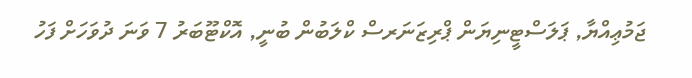ޖަމުޢިއްޔާ, ޕަލަސްޓީނިޔަން ޕްރިޒަނަރސް ކްލަބުން ބުނީ, އޮކްޓޫބަރު 7 ވަނަ ދުވަހަށް ފަހު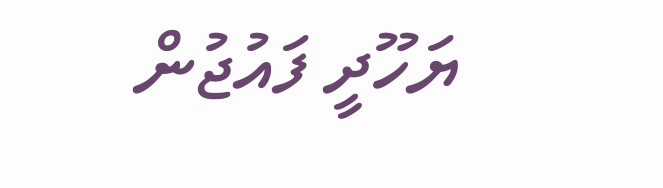ޔަހޫދީ ފައުޖުން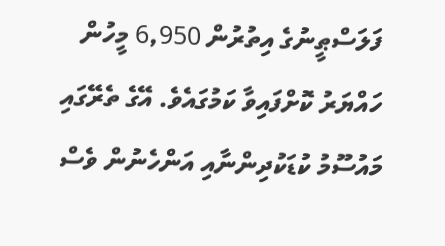ފަލަސްޠީނުގެ އިތުރުން 6,950 މީހުން ހައްޔަރު ކޮށްފައިވާ ކަމުގައެވެ. އޭގެ ތެރޭގައި މައުސޫމު ކުޑަކުދިންނާއި އަންހެނުން ވެސް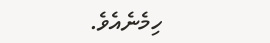ހިމެނެއެވެ.